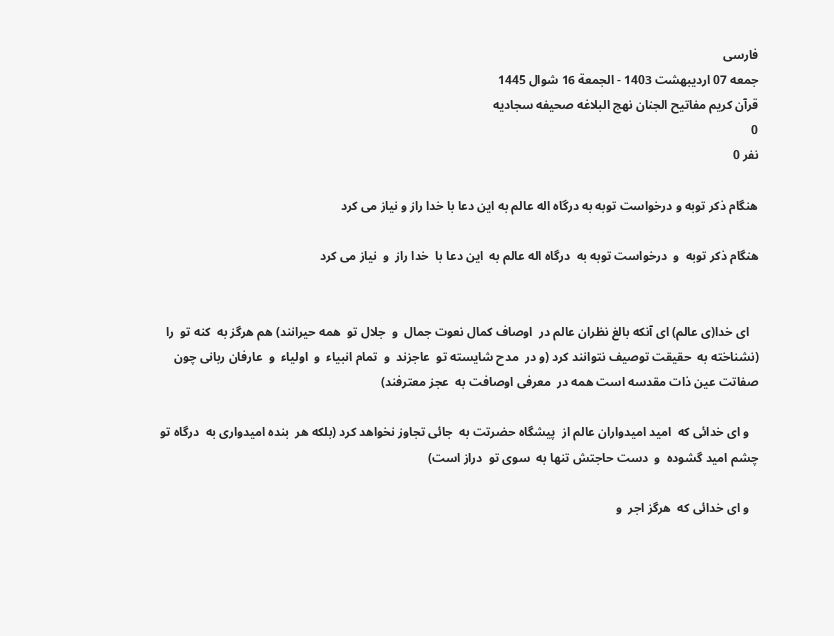فارسی
جمعه 07 ارديبهشت 1403 - الجمعة 16 شوال 1445
قرآن کریم مفاتیح الجنان نهج البلاغه صحیفه سجادیه
0
نفر 0

هنگام ذكر توبه و درخواست توبه به درگاه اله عالم به این دعا با خدا راز و نیاز مى كرد

هنگام ذكر توبه  ‌و‌  درخواست توبه به‌  درگاه اله عالم به‌  اين دعا با‌  خدا راز  ‌و‌  نياز مى كرد


   اى خدا(ى عالم) اى آنكه بالغ نظران عالم در‌  اوصاف كمال نعوت جمال  ‌و‌  جلال تو‌  همه حيرانند) هم هرگز به‌  كنه تو‌  را‌  (نشناخته به‌  حقيقت توصيف نتوانند كرد (و در‌  مدح شايسته تو‌  عاجزند  ‌و‌  تمام انبياء  ‌و‌  اولياء  ‌و‌  عارفان ربانى چون صفاتت عين ذات مقدسه است همه در‌  معرفى اوصافت به‌  عجز معترفند)

   و اى خدائى كه‌  اميد اميدواران عالم از‌  پيشگاه حضرتت به‌  جائى تجاوز نخواهد كرد (بلكه هر‌  بنده اميدوارى به‌  درگاه تو‌  چشم اميد گشوده  ‌و‌  دست حاجتش تنها به‌  سوى تو‌  دراز است)

   و اى خدائى كه‌  هرگز اجر  ‌و‌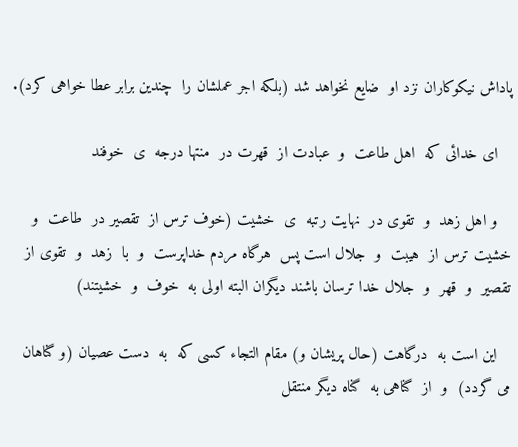پاداش نيكوكاران نزد او‌  ضايع نخواهد شد (بلكه اجر عملشان را‌  چندين برابر عطا خواهى كرد).

   اى خدائى كه‌  اهل طاعت  ‌و‌  عبادت از‌  قهرت در‌  منتها درجه  ‌ى‌  خوفند

   و اهل زهد  ‌و‌  تقوى در‌  نهايت رتبه  ‌ى‌  خشيت (خوف ترس از‌  تقصير در‌  طاعت  ‌و‌  خشيت ترس از‌  هيبت  ‌و‌  جلال است پس‌  هرگاه مردم خداپرست  ‌و‌  با‌  زهد  ‌و‌  تقوى از‌  تقصير  ‌و‌  قهر  ‌و‌  جلال خدا ترسان باشند ديگران البته اولى به‌  خوف  ‌و‌  خشيتند)

   اين است به‌  درگاهت (حال پريشان و) مقام التجاء كسى كه‌  به‌  دست عصيان (و گناهان مى گردد)  و‌  از‌  گناهى به‌  گناه ديگر منتقل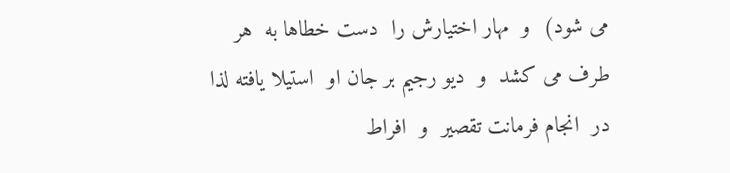مى شود)  و‌  مهار اختيارش را‌  دست خطاها به‌  هر‌  طرف مى كشد  ‌و‌  ديو رجيم بر‌ جان او‌  استيلا يافته لذا در‌  انجام فرمانت تقصير  ‌و‌  افراط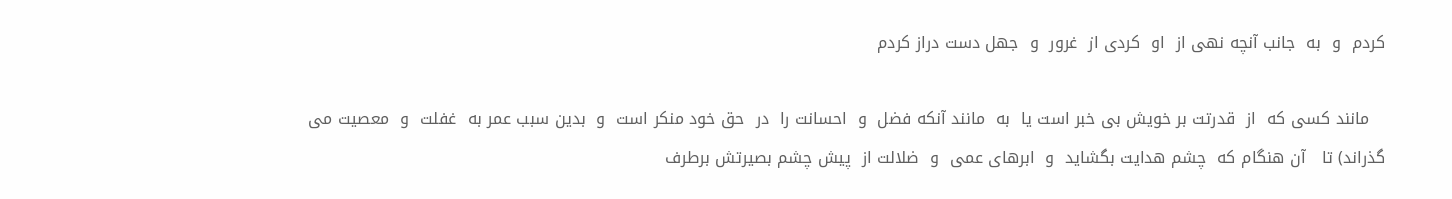كردم  ‌و‌  به‌  جانب آنچه نهى از‌  او‌  كردى از‌  غرور  ‌و‌  جهل دست دراز كردم

   مانند كسى كه‌  از‌  قدرتت بر‌ خويش بى خبر است يا‌  به‌  مانند آنكه فضل  ‌و‌  احسانت را‌  در‌  حق خود منكر است  ‌و‌  بدين سبب عمر به‌  غفلت  ‌و‌  معصيت مى گذراند) تا‌   ‌آن هنگام كه‌  چشم هدايت بگشايد  ‌و‌  ابرهاى عمى  ‌و‌  ضلالت از‌  پيش چشم بصيرتش برطرف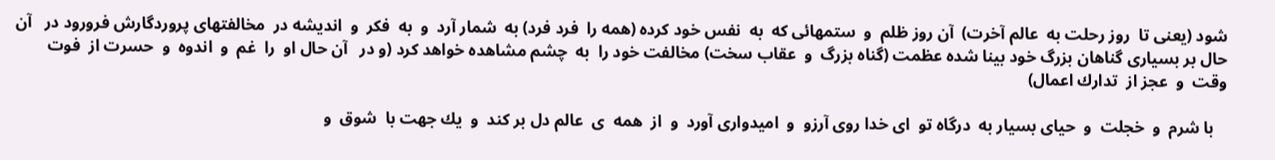شود (يعنى تا‌  روز رحلت به‌  عالم آخرت)  آن روز ظلم  ‌و‌  ستمهائى كه‌  به‌  نفس خود كرده (همه را‌  فرد فرد) به‌  شمار آرد  ‌و‌  به‌  فكر  ‌و‌  انديشه در‌  مخالفتهاى پروردگارش فرورود در‌   ‌آن حال بر‌ بسيارى گناهان بزرگ خود بينا شده عظمت (گناه بزرگ  ‌و‌  عقاب سخت) مخالفت خود را‌  به‌  چشم مشاهده خواهد كرد (و در‌   ‌آن حال او‌  را‌  غم  ‌و‌  اندوه  ‌و‌  حسرت از‌  فوت وقت  ‌و‌  عجز از‌  تدارك اعمال)

   با شرم  ‌و‌  خجلت  ‌و‌  حياى بسيار به‌  درگاه تو‌  اى خدا روى آرزو  ‌و‌  اميدوارى آورد  ‌و‌  از‌  همه  ‌ى‌  عالم دل بر‌ كند  ‌و‌  يك جهت با‌  شوق  ‌و‌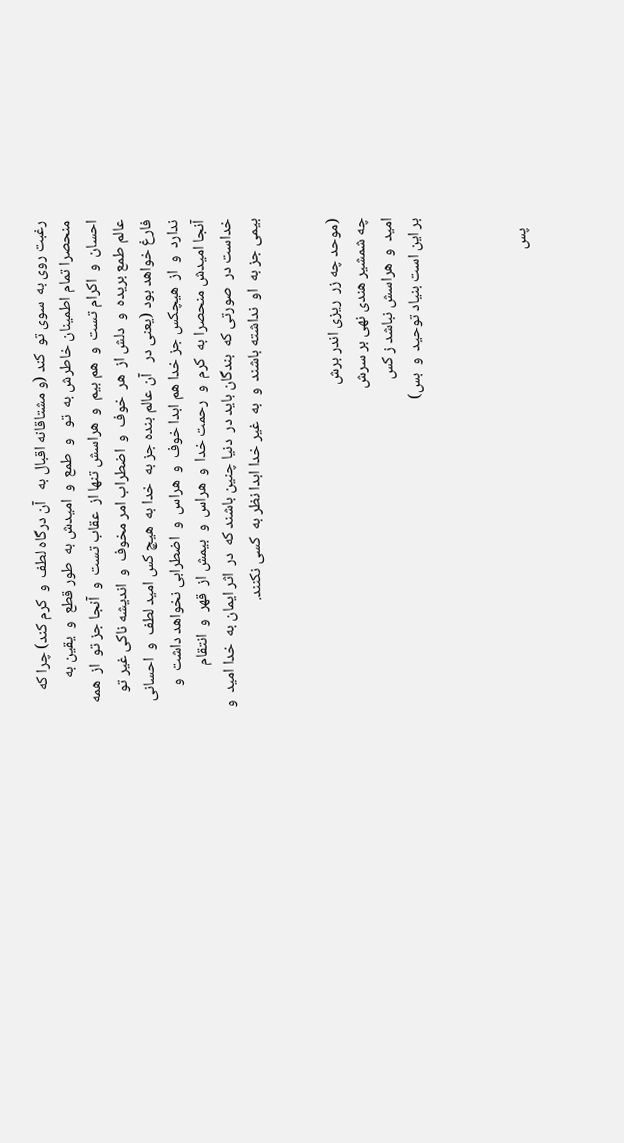رغبت روى به‌  سوى تو‌  كند (و مشتاقانه اقبال به‌   ‌آن درگاه لطف  ‌و‌  كرم كند) چرا كه‌  منحصرا تمام اطمينان خاطرش به‌  تو‌   ‌و‌  طمع  ‌و‌  اميدش به‌  طور قطع  ‌و‌  يقين به‌  احسان  ‌و‌  اكرام تست  ‌و‌  هم بيم  ‌و‌  هراسش تنها از‌  عقاب تست  ‌و‌  آنجا جز تو‌  از‌  همه عالم طمع بريده  ‌و‌  دلش از‌  هر‌  خوف  ‌و‌  اضطراب امر مخوف  ‌و‌  انديشه ناكى غير تو‌  فارغ خواهد بود (يعنى در‌   ‌آن عالم بنده جز به‌  خدا به‌  هيچ كس اميد لطف  ‌و‌  احسانى ندارد  ‌و‌  از‌  هيچكس جز خدا هم ابدا خوف  ‌و‌  هراس  ‌و‌  اضطرابى نخواهد داشت  ‌و‌  آنجا اميدش منحصرا به‌  كرم  ‌و‌  رحمت خدا  ‌و‌  هراس  ‌و‌  بيمش از‌  قهر  ‌و‌  انتقام خداست در‌  صورتى كه‌  بندگان بايد در‌  دنيا چنين باشند كه‌  در‌  اثر ايمان به‌  خدا اميد  ‌و‌  بيمى جز به‌  او‌  نداشته باشند  ‌و‌  به‌  غير خدا ابدا نظر به‌  كسى نكنند.


(موحد چه زر‌  ريزى اندر برش
چه شمشير هندى نهى بر‌ سرش
اميد  ‌و‌  هراسش نباشد ز كس
بر اين است بنياد توحيد  ‌و‌  بس)



   پس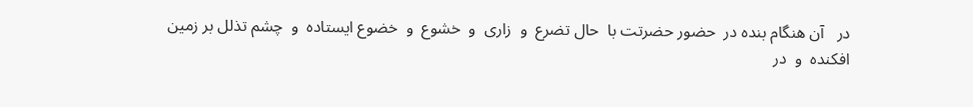در‌   ‌آن هنگام بنده در‌  حضور حضرتت با‌  حال تضرع  ‌و‌  زارى  ‌و‌  خشوع  ‌و‌  خضوع ايستاده  ‌و‌  چشم تذلل بر‌ زمين افكنده  ‌و‌  در‌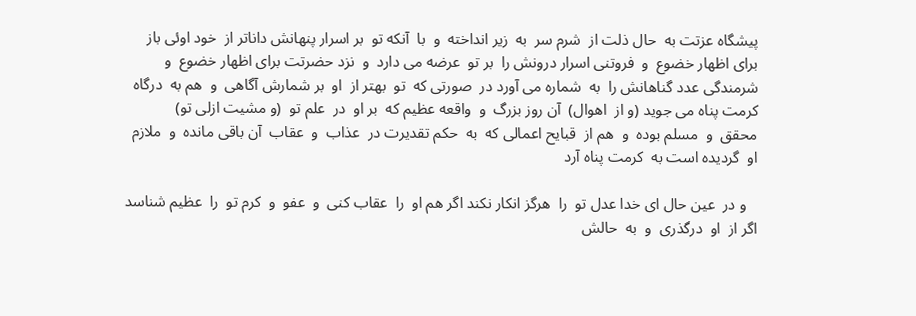پيشگاه عزتت به‌  حال ذلت از‌  شرم سر‌  به‌  زير انداخته  ‌و‌  با‌  آنكه تو‌  بر‌ اسرار پنهانش داناتر از‌  خود اوئى باز براى اظهار خضوع  ‌و‌  فروتنى اسرار درونش را‌  بر‌ تو‌  عرضه مى دارد  ‌و‌  نزد حضرتت براى اظهار خضوع  ‌و‌  شرمندگى عدد گناهانش را‌  به‌  شماره مى آورد در‌  صورتى كه‌  تو‌  بهتر از‌  او‌  بر‌ شمارش آگاهى  ‌و‌  هم به‌  درگاه كرمت پناه مى جويد (و از‌  اهوال)  آن روز بزرگ  ‌و‌  واقعه عظيم كه‌  بر‌ او‌  در‌  علم تو‌  (و مشيت ازلى تو) محقق  ‌و‌  مسلم بوده  ‌و‌  هم از‌  قبايح اعمالى كه‌  به‌  حكم تقديرت در‌  عذاب  ‌و‌  عقاب  ‌آن باقى مانده  ‌و‌  ملازم او‌  گرديده است به‌  كرمت پناه آرد

   و در‌  عين حال اى خدا عدل تو‌  را‌  هرگز انكار نكند اگر هم او‌  را‌  عقاب كنى  ‌و‌  عفو  ‌و‌  كرم تو‌  را‌  عظيم شناسد اگر از‌  او‌  درگذرى  ‌و‌  به‌  حالش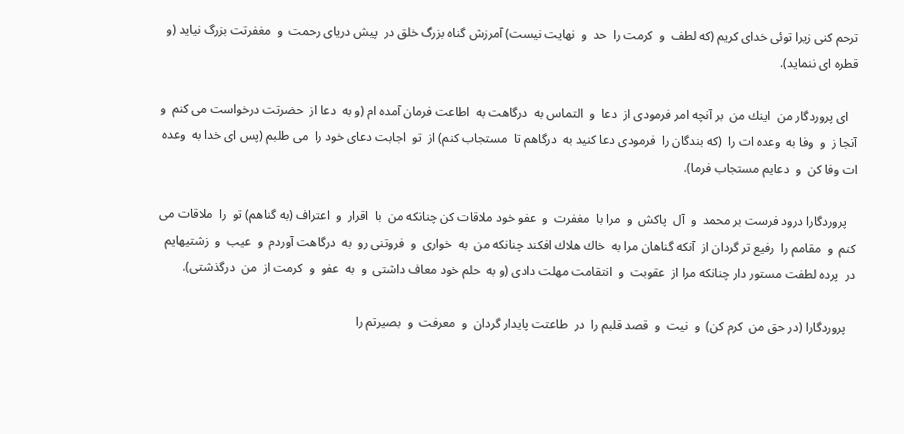ترحم كنى زيرا توئى خداى كريم (كه لطف  ‌و‌  كرمت را‌  حد  ‌و‌  نهايت نيست) آمرزش گناه بزرگ خلق در‌  پيش درياى رحمت  ‌و‌  مغفرتت بزرگ نيايد (و قطره اى ننمايد).

   اى پروردگار من‌  اينك من‌  بر‌ آنچه امر فرمودى از‌  دعا  ‌و‌  التماس به‌  درگاهت به‌  اطاعت فرمان آمده ام (و به‌  دعا از‌  حضرتت درخواست مى كنم  ‌و‌  آنجا ز  ‌و‌  وفا به‌  وعده ات را‌  (كه بندگان را‌  فرمودى دعا كنيد به‌  درگاهم تا‌  مستجاب كنم) از‌  تو‌  اجابت دعاى خود را‌  مى طلبم (پس اى خدا به‌  وعده ات وفا كن  ‌و‌  دعايم مستجاب فرما).

   پروردگارا درود فرست بر‌ محمد  ‌و‌  آل‌  پاكش  ‌و‌  مرا با‌  مغفرت  ‌و‌  عفو خود ملاقات كن چنانكه من‌  با‌  اقرار  ‌و‌  اعتراف (به گناهم) تو‌  را‌  ملاقات مى كنم  ‌و‌  مقامم را‌  رفيع تر گردان از‌  آنكه گناهان مرا به‌  خاك هلاك افكند چنانكه من‌  به‌  خوارى  ‌و‌  فروتنى رو‌  به‌  درگاهت آوردم  ‌و‌  عيب  ‌و‌  زشتيهايم در‌  پرده لطفت مستور دار چنانكه مرا از‌  عقوبت  ‌و‌  انتقامت مهلت دادى (و به‌  حلم خود معاف داشتى  ‌و‌  به‌  عفو  ‌و‌  كرمت از‌  من‌  درگذشتى).

   پروردگارا (در حق من‌  كرم كن)  و‌  نيت  ‌و‌  قصد قلبم را‌  در‌  طاعتت پايدار گردان  ‌و‌  معرفت  ‌و‌  بصيرتم را‌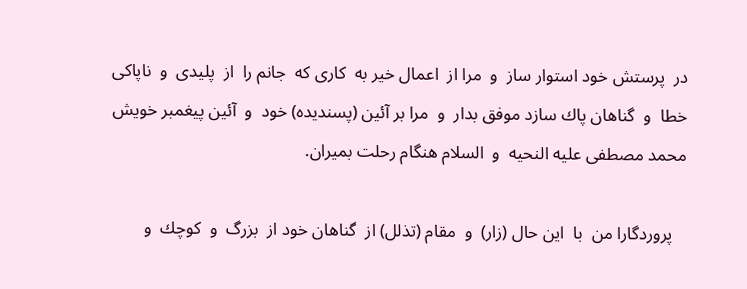در‌  پرستش خود استوار ساز  ‌و‌  مرا از‌  اعمال خير به‌  كارى كه‌  جانم را‌  از‌  پليدى  ‌و‌  ناپاكى خطا  ‌و‌  گناهان پاك سازد موفق بدار  ‌و‌  مرا بر‌ آئين (پسنديده) خود  ‌و‌  آئين پيغمبر خويش محمد مصطفى عليه النحيه  ‌و‌  السلام هنگام رحلت بميران.

   پروردگارا من‌  با‌  اين حال (زار)  و‌  مقام (تذلل) از‌  گناهان خود از‌  بزرگ  ‌و‌  كوچك  ‌و‌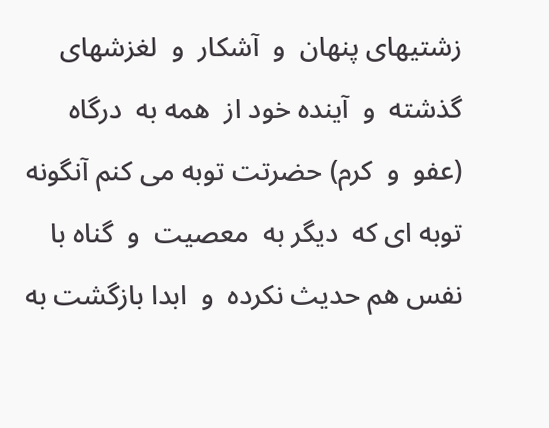زشتيهاى پنهان  ‌و‌  آشكار  ‌و‌  لغزشهاى گذشته  ‌و‌  آينده خود از‌  همه به‌  درگاه (عفو  ‌و‌  كرم) حضرتت توبه مى كنم آنگونه توبه اى كه‌  ديگر به‌  معصيت  ‌و‌  گناه با‌  نفس هم حديث نكرده  ‌و‌  ابدا بازگشت به‌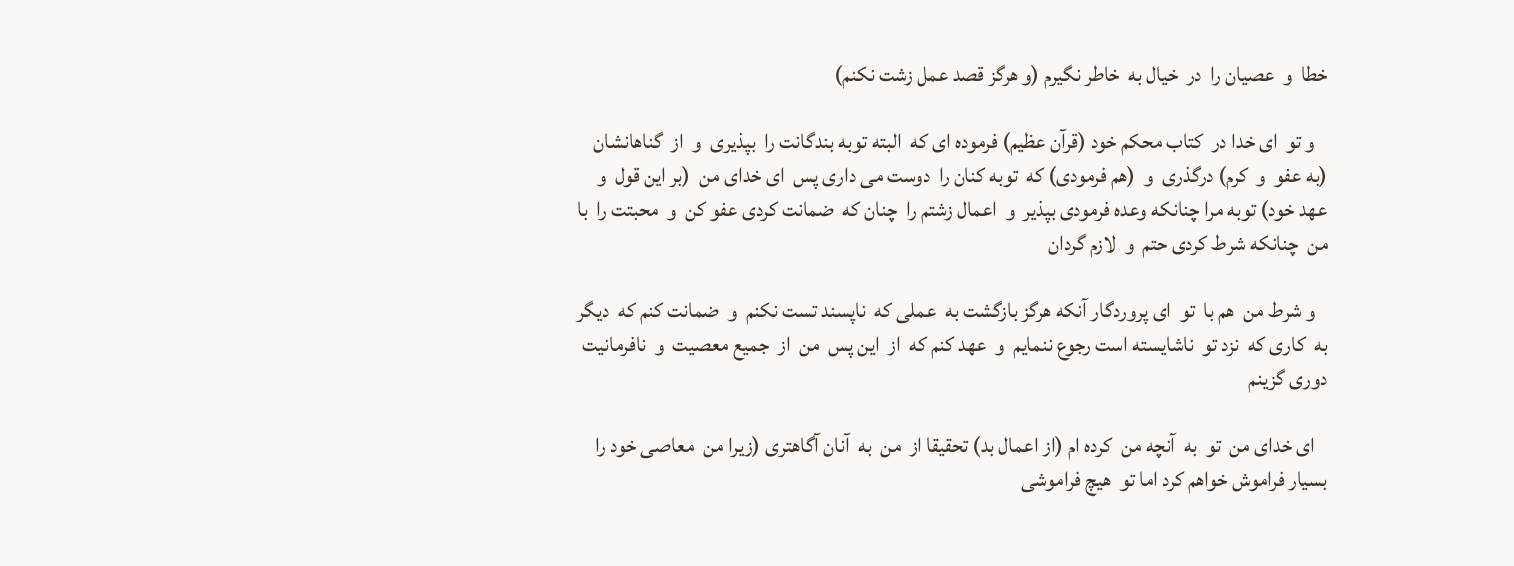خطا  ‌و‌  عصيان را‌  در‌  خيال به‌  خاطر نگيرم (و هرگز قصد عمل زشت نكنم)

   و تو‌  اى خدا در‌  كتاب محكم خود (قرآن عظيم) فرموده اى كه‌  البته توبه بندگانت را‌  بپذيرى  ‌و‌  از‌  گناهانشان (به عفو  ‌و‌  كرم) درگذرى  ‌و‌  (هم فرمودى) كه‌  توبه كنان را‌  دوست مى دارى پس‌  اى خداى من‌  (بر اين قول  ‌و‌  عهد خود) توبه مرا چنانكه وعده فرمودى بپذير  ‌و‌  اعمال زشتم را‌  چنان كه‌  ضمانت كردى عفو كن  ‌و‌  محبتت را‌  با‌  من‌  چنانكه شرط كردى حتم  ‌و‌  لازم گردان

   و شرط من‌  هم با‌  تو‌  اى پروردگار آنكه هرگز بازگشت به‌  عملى كه‌  ناپسند تست نكنم  ‌و‌  ضمانت كنم كه‌  ديگر به‌  كارى كه‌  نزد تو‌  ناشايسته است رجوع ننمايم  ‌و‌  عهد كنم كه‌  از‌  اين پس‌  من‌  از‌  جميع معصيت  ‌و‌  نافرمانيت دورى گزينم

   اى خداى من‌  تو‌  به‌  آنچه من‌  كرده ام (از اعمال بد) تحقيقا از‌  من‌  به‌  آنان آگاهترى (زيرا من‌  معاصى خود را‌  بسيار فراموش خواهم كرد اما تو‌  هيچ فراموشى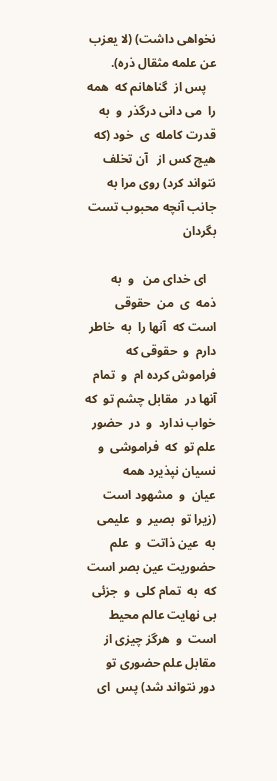نخواهى داشت) (لا يعزب عن علمه مثقال ذره).
   پس از‌  گناهانم كه‌  همه را‌  مى دانى درگذر  ‌و‌  به‌  قدرت كامله  ‌ى‌  خود (كه هيچ كس از‌   ‌آن تخلف نتواند كرد) روى مرا به‌  جانب آنچه محبوب تست بگردان

   اى خداى من‌   ‌و‌  به‌  ذمه  ‌ى‌  من‌  حقوقى است كه‌  آنها را‌  به‌  خاطر دارم  ‌و‌  حقوقى كه‌  فراموش كرده ام  ‌و‌  تمام آنها در‌  مقابل چشم تو‌  كه‌  خواب ندارد  ‌و‌  در‌  حضور علم تو‌  كه‌  فراموشى  ‌و‌  نسيان نپذيرد همه عيان  ‌و‌  مشهود است (زيرا تو‌  بصير  ‌و‌  عليمى به‌  عين ذاتت  ‌و‌  علم حضوريت عين بصر است كه‌  به‌  تمام كلى  ‌و‌  جزئى بى نهايت عالم محيط است  ‌و‌  هرگز چيزى از‌  مقابل علم حضورى تو‌  دور نتواند شد) پس‌  اى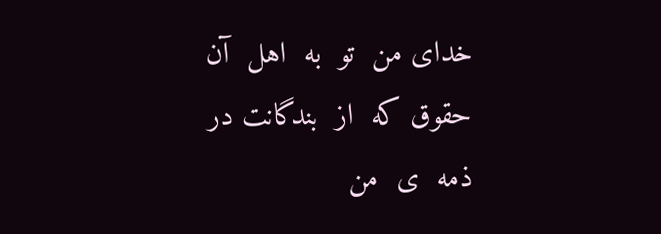خداى من‌  تو‌  به‌  اهل  ‌آن حقوق كه‌  از‌  بندگانت در‌  ذمه  ‌ى‌  من‌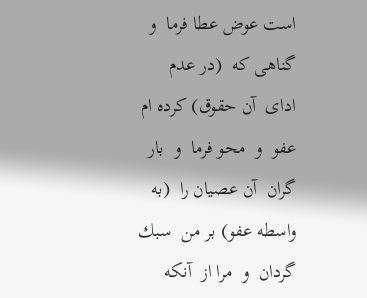است عوض عطا فرما  ‌و‌  گناهى كه‌  (در عدم اداى  ‌آن حقوق) كرده ام عفو  ‌و‌  محو فرما  ‌و‌  بار گران  ‌آن عصيان را‌  (به واسطه عفو) بر‌ من‌  سبك گردان  ‌و‌  مرا از‌  آنكه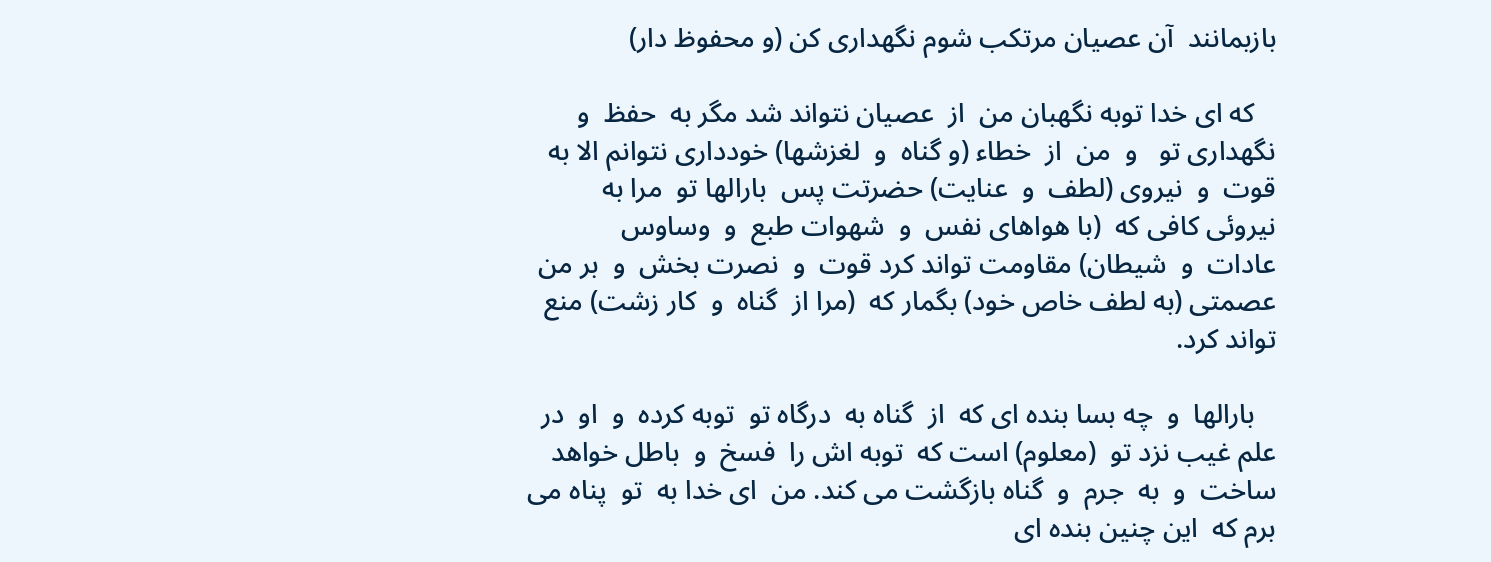بازبمانند  ‌آن عصيان مرتكب شوم نگهدارى كن (و محفوظ دار)

   كه اى خدا توبه نگهبان من‌  از‌  عصيان نتواند شد مگر به‌  حفظ  ‌و‌  نگهدارى تو‌   ‌و‌  من‌  از‌  خطاء (و گناه  ‌و‌  لغزشها) خوددارى نتوانم الا به‌  قوت  ‌و‌  نيروى (لطف  ‌و‌  عنايت) حضرتت پس‌  بارالها تو‌  مرا به‌  نيروئى كافى كه‌  (با هواهاى نفس  ‌و‌  شهوات طبع  ‌و‌  وساوس عادات  ‌و‌  شيطان) مقاومت تواند كرد قوت  ‌و‌  نصرت بخش  ‌و‌  بر‌ من‌  عصمتى (به لطف خاص خود) بگمار كه‌  (مرا از‌  گناه  ‌و‌  كار زشت) منع تواند كرد.

   بارالها  ‌و‌  چه بسا بنده اى كه‌  از‌  گناه به‌  درگاه تو‌  توبه كرده  ‌و‌  او‌  در‌  علم غيب نزد تو‌  (معلوم) است كه‌  توبه اش را‌  فسخ  ‌و‌  باطل خواهد ساخت  ‌و‌  به‌  جرم  ‌و‌  گناه بازگشت مى كند. من‌  اى خدا به‌  تو‌  پناه مى برم كه‌  اين چنين بنده اى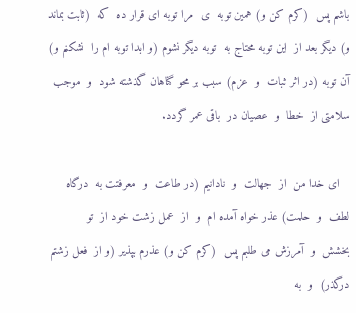باشم پس‌  (كرم كن و) همين توبه  ‌ى‌  مرا توبه اى قرار ده‌  كه‌  (ثابت بماند و) ديگر بعد از‌  اين توبه محتاج به‌  توبه ديگر نشوم (و ابدا توبه ام را‌  نشكنم و)  آن توبه (در اثر ثبات  ‌و‌  عزم) سبب بر‌ محو گناهان گذشته شود  ‌و‌  موجب سلامتى از‌  خطا  ‌و‌  عصيان در‌  باقى عمر گردد.

   اى خدا من‌  از‌  جهالت  ‌و‌  نادانيم (در طاعت  ‌و‌  معرفتت به‌  درگاه لطف  ‌و‌  حلمت) عذر خواه آمده ام  ‌و‌  از‌  عمل زشت خود از‌  تو‌  بخشش  ‌و‌  آمرزش مى طلبم پس‌  (كرم كن و) عذرم بپذير (و از‌  فعل زشتم درگذر)  و‌  به‌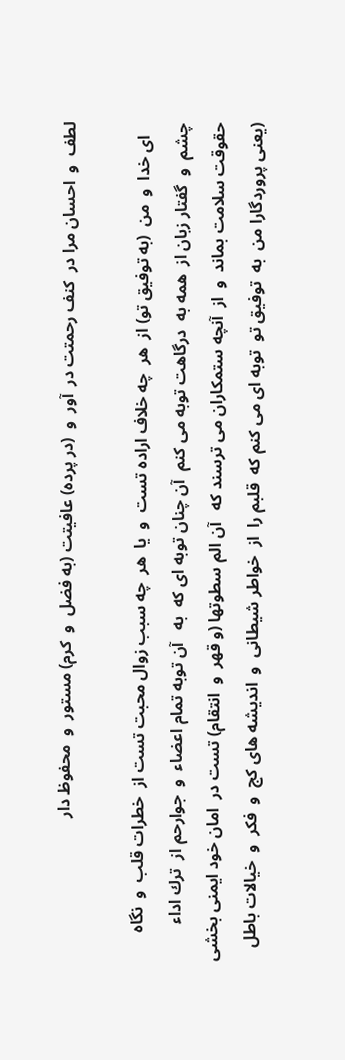لطف  ‌و‌  احسان مرا در‌  كنف رحمتت در‌  آور  ‌و‌  (در پرده) عافيتت (به فضل  ‌و‌  كرم) مستور  ‌و‌  محفوظ دار

   اى خدا  ‌و‌  من‌  (به توفيق تو) از‌  هر‌  چه خلاف اراده تست  ‌و‌  يا‌  هر‌  چه سبب زوال محبت تست از‌  خطرات قلب  ‌و‌  نگاه چشم  ‌و‌  گفتار زبان از‌  همه به‌  درگاهت توبه مى كنم  ‌آن چنان توبه اى كه‌  به‌   ‌آن توبه تمام اعضاء  ‌و‌  جوارحم از‌  ترك اداء حقوقت سلامت بماند  ‌و‌  از‌  آنچه ستمكاران مى ترسند كه‌   ‌آن الم سطوتها (و قهر  ‌و‌  انتقام) تست در‌  امان خود ايمنى بخشى (يعنى پروردگارا من‌  به‌  توفيق تو‌  توبه اى مى كنم كه‌  قلبم را‌  از‌  خواطر شيطانى  ‌و‌  انديشه هاى كج  ‌و‌  فكر  ‌و‌  خيالات باطل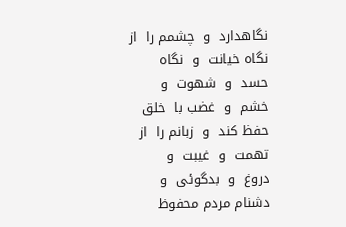نگاهدارد  ‌و‌  چشمم را‌  از‌  نگاه خيانت  ‌و‌  نگاه حسد  ‌و‌  شهوت  ‌و‌  خشم  ‌و‌  غضب با‌  خلق حفظ كند  ‌و‌  زبانم را‌  از‌  تهمت  ‌و‌  غيبت  ‌و‌  دروغ  ‌و‌  بدگوئى  ‌و‌  دشنام مردم محفوظ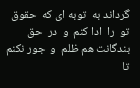گرداند به‌  توبه اى كه‌  حقوق تو‌  را‌  ادا كنم  ‌و‌  در‌  حق بندگانت هم ظلم  ‌و‌  جور نكنم تا‌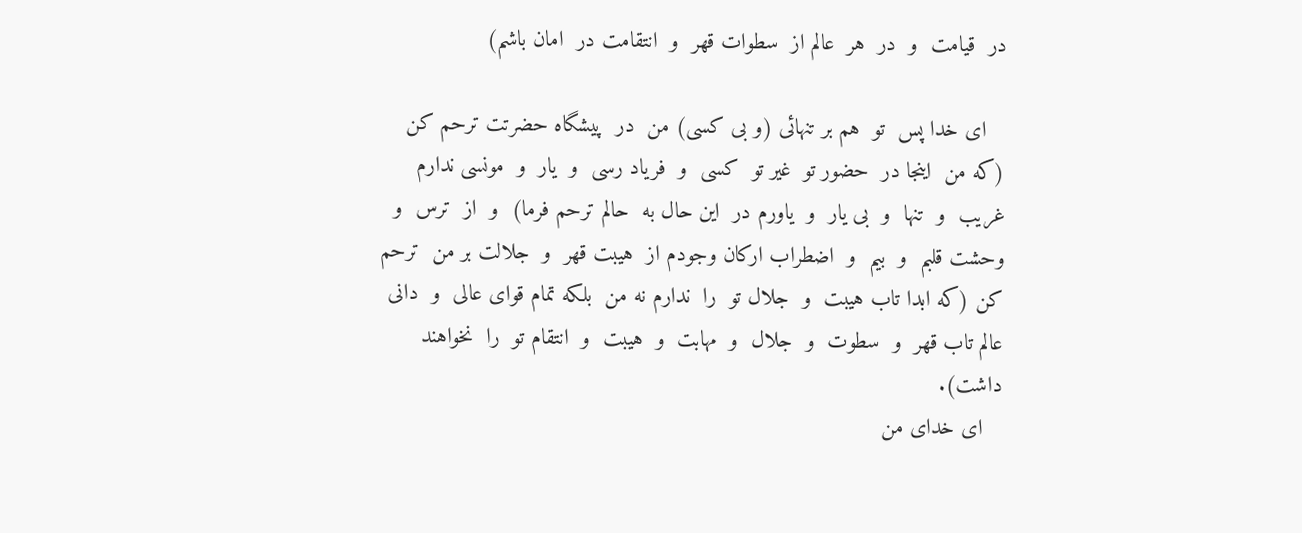در‌  قيامت  ‌و‌  در‌  هر‌  عالم از‌  سطوات قهر  ‌و‌  انتقامت در‌  امان باشم)

   اى خدا پس‌  تو‌  هم بر‌ تنهائى (و بى كسى) من‌  در‌  پيشگاه حضرتت ترحم كن (كه من‌  اينجا در‌  حضور تو‌  غير تو‌  كسى  ‌و‌  فرياد رسى  ‌و‌  يار  ‌و‌  مونسى ندارم غريب  ‌و‌  تنها  ‌و‌  بى يار  ‌و‌  ياورم در‌  اين حال به‌  حالم ترحم فرما)  و‌  از‌  ترس  ‌و‌  وحشت قلبم  ‌و‌  بيم  ‌و‌  اضطراب اركان وجودم از‌  هيبت قهر  ‌و‌  جلالت بر‌ من‌  ترحم كن (كه ابدا تاب هيبت  ‌و‌  جلال تو‌  را‌  ندارم نه من‌  بلكه تمام قواى عالى  ‌و‌  دانى عالم تاب قهر  ‌و‌  سطوت  ‌و‌  جلال  ‌و‌  مهابت  ‌و‌  هيبت  ‌و‌  انتقام تو‌  را‌  نخواهند داشت).
   اى خداى من‌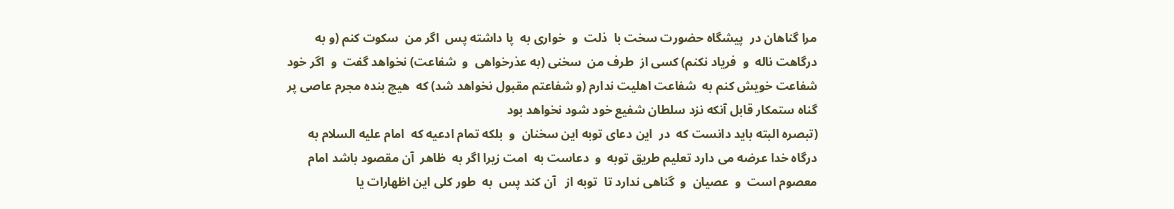مرا گناهان در‌  پيشگاه حضورت سخت با‌  ذلت  ‌و‌  خوارى به‌  پا داشته پس‌  اگر من‌  سكوت كنم (و به‌  درگاهت ناله  ‌و‌  فرياد نكنم) كسى از‌  طرف من‌  سخنى (به عذرخواهى  ‌و‌  شفاعت) نخواهد گفت  ‌و‌  اگر خود شفاعت خويش كنم به‌  شفاعت اهليت ندارم (و شفاعتم مقبول نخواهد شد) كه‌  هيچ بنده مجرم عاصى پر گناه ستمكار قابل آنكه نزد سلطان شفيع خود شود نخواهد بود
(تبصره البته بايد دانست كه‌  در‌  اين دعاى توبه اين سخنان  ‌و‌  بلكه تمام ادعيه كه‌  امام عليه السلام به‌  درگاه خدا عرضه مى دارد تعليم طريق توبه  ‌و‌  دعاست به‌  امت زيرا اگر به‌  ظاهر  ‌آن مقصود باشد امام معصوم است  ‌و‌  عصيان  ‌و‌  گناهى ندارد تا‌  توبه از‌   ‌آن كند پس‌  به‌  طور كلى اين اظهارات يا‌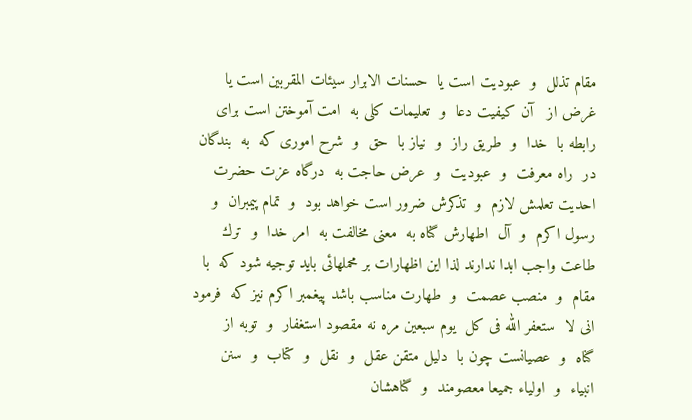مقام تذلل  ‌و‌  عبوديت است يا‌  حسنات الابرار سيئات المقربين است يا‌  غرض از‌   ‌آن كيفيت دعا  ‌و‌  تعليمات كلى به‌  امت آموختن است براى رابطه با‌  خدا  ‌و‌  طريق راز  ‌و‌  نياز با‌  حق  ‌و‌  شرح امورى كه‌  به‌  بندگان در‌  راه معرفت  ‌و‌  عبوديت  ‌و‌  عرض حاجت به‌  درگاه عزت حضرت احديت تعلمش لازم  ‌و‌  تذكرش ضرور است خواهد بود  ‌و‌  تمام پيمبران  ‌و‌  رسول اكرم  ‌و‌  آل‌  اطهارش گناه به‌  معنى مخالفت به‌  امر خدا  ‌و‌  ترك طاعت واجب ابدا ندارند لذا اين اظهارات بر‌ محملهائى بايد توجيه شود كه‌  با‌  مقام  ‌و‌  منصب عصمت  ‌و‌  طهارت مناسب باشد پيغمبر اكرم نيز كه‌  فرمود انى لا‌  ستعفر الله فى كل‌  يوم سبعين مره نه مقصود استغفار  ‌و‌  توبه از‌  گناه  ‌و‌  عصيانست چون با‌  دليل متقن عقل  ‌و‌  نقل  ‌و‌  كتاب  ‌و‌  سنن انبياء  ‌و‌  اولياء جميعا معصومند  ‌و‌  گناهشان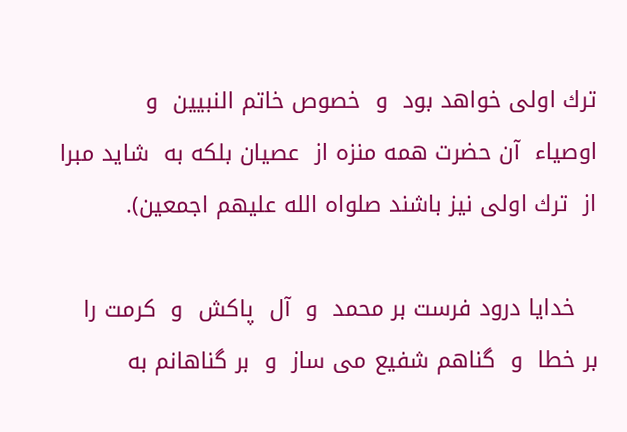ترك اولى خواهد بود  ‌و‌  خصوص خاتم النبيين  ‌و‌  اوصياء  ‌آن حضرت همه منزه از‌  عصيان بلكه به‌  شايد مبرا از‌  ترك اولى نيز باشند صلواه الله عليهم اجمعين).

   خدايا درود فرست بر‌ محمد  ‌و‌  آل‌  پاكش  ‌و‌  كرمت را‌  بر‌ خطا  ‌و‌  گناهم شفيع مى ساز  ‌و‌  بر‌ گناهانم به‌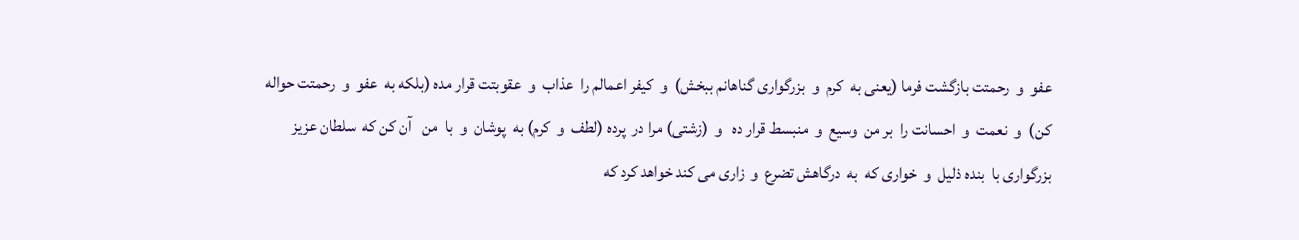عفو  ‌و‌  رحمتت بازگشت فرما (يعنى به‌  كرم  ‌و‌  بزرگوارى گناهانم ببخش)  و‌  كيفر اعمالم را‌  عذاب  ‌و‌  عقوبتت قرار مده (بلكه به‌  عفو  ‌و‌  رحمتت حواله كن)  و‌  نعمت  ‌و‌  احسانت را‌  بر‌ من‌  وسيع  ‌و‌  منبسط قرار ده‌   ‌و‌  (زشتى) مرا در‌  پرده (لطف  ‌و‌  كرم) به‌  پوشان  ‌و‌  با‌  من‌   ‌آن كن كه‌  سلطان عزيز بزرگوارى با‌  بنده ذليل  ‌و‌  خوارى كه‌  به‌  درگاهش تضرع  ‌و‌  زارى مى كند خواهد كرد كه‌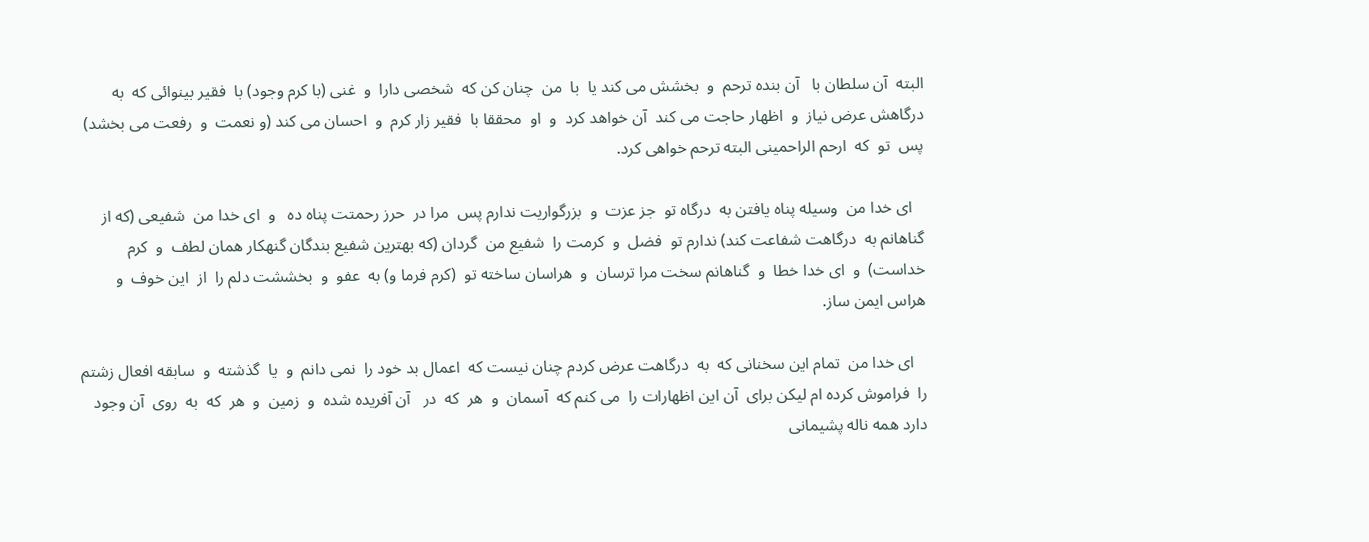البته  ‌آن سلطان با‌   ‌آن بنده ترحم  ‌و‌  بخشش مى كند يا‌  با‌  من‌  چنان كن كه‌  شخصى دارا  ‌و‌  غنى (با كرم وجود) با‌  فقير بينوائى كه‌  به‌  درگاهش عرض نياز  ‌و‌  اظهار حاجت مى كند  ‌آن خواهد كرد  ‌و‌  او‌  محققا با‌  فقير زار كرم  ‌و‌  احسان مى كند (و نعمت  ‌و‌  رفعت مى بخشد) پس‌  تو‌  كه‌  ارحم الراحمينى البته ترحم خواهى كرد.

   اى خدا من‌  وسيله پناه يافتن به‌  درگاه تو‌  جز عزت  ‌و‌  بزرگواريت ندارم پس‌  مرا در‌  حرز رحمتت پناه ده‌   ‌و‌  اى خدا من‌  شفيعى (كه از‌  گناهانم به‌  درگاهت شفاعت كند) ندارم تو‌  فضل  ‌و‌  كرمت را‌  شفيع من‌  گردان (كه بهترين شفيع بندگان گنهكار همان لطف  ‌و‌  كرم خداست)  و‌  اى خدا خطا  ‌و‌  گناهانم سخت مرا ترسان  ‌و‌  هراسان ساخته تو‌  (كرم فرما و) به‌  عفو  ‌و‌  بخششت دلم را‌  از‌  اين خوف  ‌و‌  هراس ايمن ساز.

   اى خدا من‌  تمام اين سخنانى كه‌  به‌  درگاهت عرض كردم چنان نيست كه‌  اعمال بد خود را‌  نمى دانم  ‌و‌  يا‌  گذشته  ‌و‌  سابقه افعال زشتم را‌  فراموش كرده ام ليكن براى  ‌آن اين اظهارات را‌  مى كنم كه‌  آسمان  ‌و‌  هر‌  كه‌  در‌   ‌آن آفريده شده  ‌و‌  زمين  ‌و‌  هر‌  كه‌  به‌  روى  ‌آن وجود دارد همه ناله پشيمانى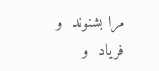مرا بشنوند  ‌و‌  فرياد  ‌و‌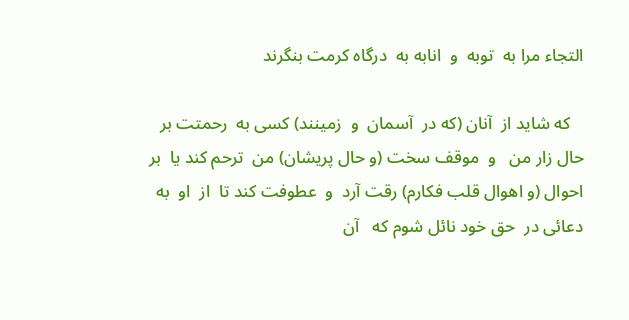التجاء مرا به‌  توبه  ‌و‌  انابه به‌  درگاه كرمت بنگرند

   كه شايد از‌  آنان (كه در‌  آسمان  ‌و‌  زمينند) كسى به‌  رحمتت بر‌ حال زار من‌   ‌و‌  موقف سخت (و حال پريشان) من‌  ترحم كند يا‌  بر‌ احوال (و اهوال قلب فكارم) رقت آرد  ‌و‌  عطوفت كند تا‌  از‌  او‌  به‌  دعائى در‌  حق خود نائل شوم كه‌   ‌آن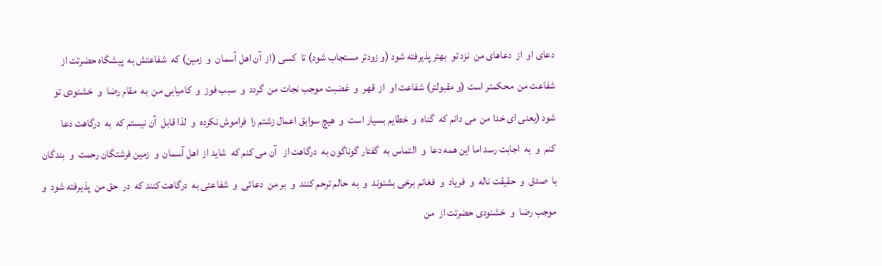دعاى او‌  از‌  دعاهاى من‌  نزد تو‌  بهتر پذيرفته شود (و زودتر مستجاب شود) تا‌  كسى (از  ‌آن اهل آسمان  ‌و‌  زمين) كه‌  شفاعتش به‌  پيشگاه حضرتت از‌  شفاعت من‌  محكمتر است (و مقبولتر) شفاعت او‌  از‌  قهر  ‌و‌  غضبت موجب نجات من‌  گردد  ‌و‌  سبب فوز  ‌و‌  كاميابى من‌  به‌  مقام رضا  ‌و‌  خشنودى تو‌  شود (يعنى اى خدا من‌  مى دانم كه‌  گناه  ‌و‌  خطايم بسيار است  ‌و‌  هيچ سوابق اعمال زشتم را‌  فراموش نكرده  ‌و‌  لذا قابل  ‌آن نيستم كه‌  به‌  درگاهت دعا كنم  ‌و‌  به‌  اجابت رسد اما اين همه دعا  ‌و‌  التماس به‌  گفتار گوناگون به‌  درگاهت از‌   ‌آن مى كنم كه‌  شايد از‌  اهل آسمان  ‌و‌  زمين فرشتگان رحمت  ‌و‌  بندگان با‌  صدق  ‌و‌  حقيقت ناله  ‌و‌  فرياد  ‌و‌  فغانم برخى بشنوند  ‌و‌  به‌  حالم ترحم كنند  ‌و‌  بر‌ من‌  دعائى  ‌و‌  شفاعتى به‌  درگاهت كنند كه‌  در‌  حق من‌  پذيرفته شود  ‌و‌  موجب رضا  ‌و‌  خشنودى حضرتت از‌  من‌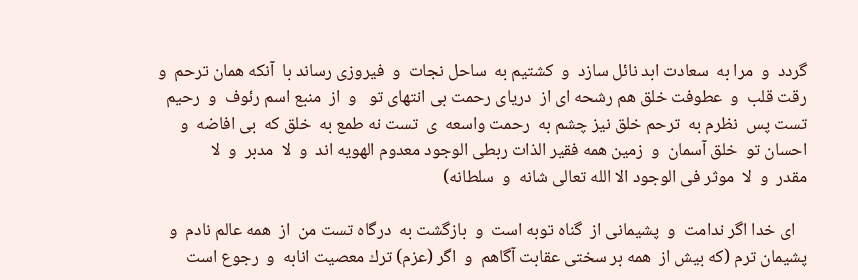گردد  ‌و‌  مرا به‌  سعادت ابد نائل سازد  ‌و‌  كشتيم به‌  ساحل نجات  ‌و‌  فيروزى رساند با‌  آنكه همان ترحم  ‌و‌  رقت قلب  ‌و‌  عطوفت خلق هم رشحه اى از‌  درياى رحمت بى انتهاى تو‌   ‌و‌  از‌  منبع اسم رئوف  ‌و‌  رحيم تست پس‌  نظرم به‌  ترحم خلق نيز چشم به‌  رحمت واسعه  ‌ى‌  تست نه طمع به‌  خلق كه‌  بى افاضه  ‌و‌  احسان تو‌  خلق آسمان  ‌و‌  زمين همه فقير الذات ربطى الوجود معدوم الهويه اند  ‌و‌  لا‌  مدبر  ‌و‌  لا‌  مقدر  ‌و‌  لا‌  موثر فى الوجود الا الله تعالى شانه  ‌و‌  سلطانه)

   اى خدا اگر ندامت  ‌و‌  پشيمانى از‌  گناه توبه است  ‌و‌  بازگشت به‌  درگاه تست من‌  از‌  همه عالم نادم  ‌و‌  پشيمان ترم (كه بيش از‌  همه بر‌ سختى عقابت آگاهم  ‌و‌  اگر (عزم) ترك معصيت انابه  ‌و‌  رجوع است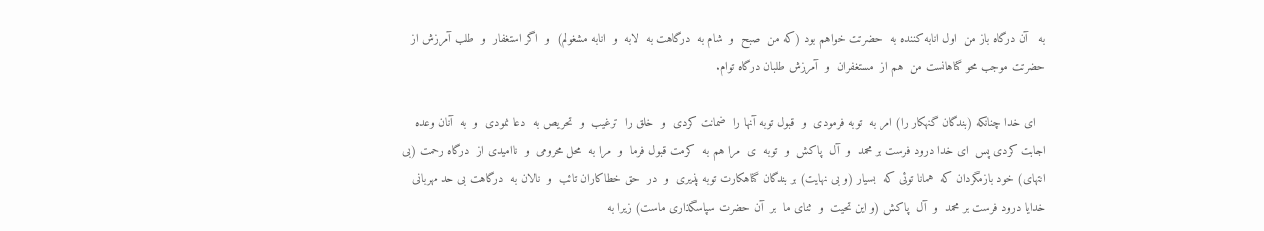به‌   ‌آن درگاه باز من‌  اول انابه كننده به‌  حضرتت خواهم بود (كه من‌  صبح  ‌و‌  شام به‌  درگاهت به‌  لابه  ‌و‌  انابه مشغولم)  و‌  اگر استغفار  ‌و‌  طلب آمرزش از‌  حضرتت موجب محو گناهانست من‌  هم از‌  مستغفران  ‌و‌  آمرزش طلبان درگاه توام.

   اى خدا چنانكه (بندگان گنهكار را) امر به‌  توبه فرمودى  ‌و‌  قبول توبه آنها را‌  ضمانت كردى  ‌و‌  خلق را‌  ترغيب  ‌و‌  تحريص به‌  دعا نمودى  ‌و‌  به‌  آنان وعده اجابت كردى پس‌  اى خدا درود فرست بر‌ محمد  ‌و‌  آل‌  پاكش  ‌و‌  توبه  ‌ى‌  مرا هم به‌  كرمت قبول فرما  ‌و‌  مرا به‌  محل محرومى  ‌و‌  نااميدى از‌  درگاه رحمت (بى انتهاى) خود بازمگردان كه‌  همانا توئى كه‌  بسيار (و بى نهايت) بر‌ بندگان گناهكارت توبه پذيرى  ‌و‌  در‌  حق خطاكاران تائب  ‌و‌  نالان به‌  درگاهت بى حد مهربانى خدايا درود فرست بر‌ محمد  ‌و‌  آل‌  پاكش (و اين تحيت  ‌و‌  ثناى ما‌  بر‌  ‌آن حضرت سپاسگذارى ماست) زيرا به‌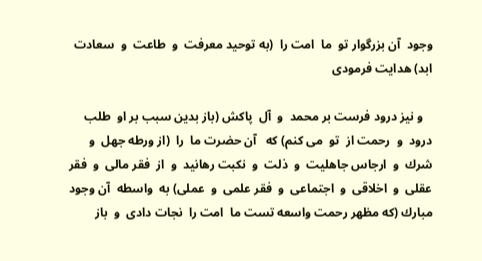وجود  ‌آن بزرگوار تو‌  ما‌  امت را‌  (به توحيد معرفت  ‌و‌  طاعت  ‌و‌  سعادت ابد) هدايت فرمودى

   و نيز درود فرست بر‌ محمد  ‌و‌  آل‌  پاكش (باز بدين سبب بر‌ او‌  طلب درود  ‌و‌  رحمت از‌  تو‌  مى كنم) كه‌   ‌آن حضرت ما‌  را‌  (از ورطه جهل  ‌و‌  شرك  ‌و‌  ارجاس جاهليت  ‌و‌  ذلت  ‌و‌  نكبت رهانيد  ‌و‌  از‌  فقر مالى  ‌و‌  فقر عقلى  ‌و‌  اخلاقى  ‌و‌  اجتماعى  ‌و‌  فقر علمى  ‌و‌  عملى) به‌  واسطه  ‌آن وجود مبارك (كه مظهر رحمت واسعه تست ما‌  امت را‌  نجات دادى  ‌و‌  باز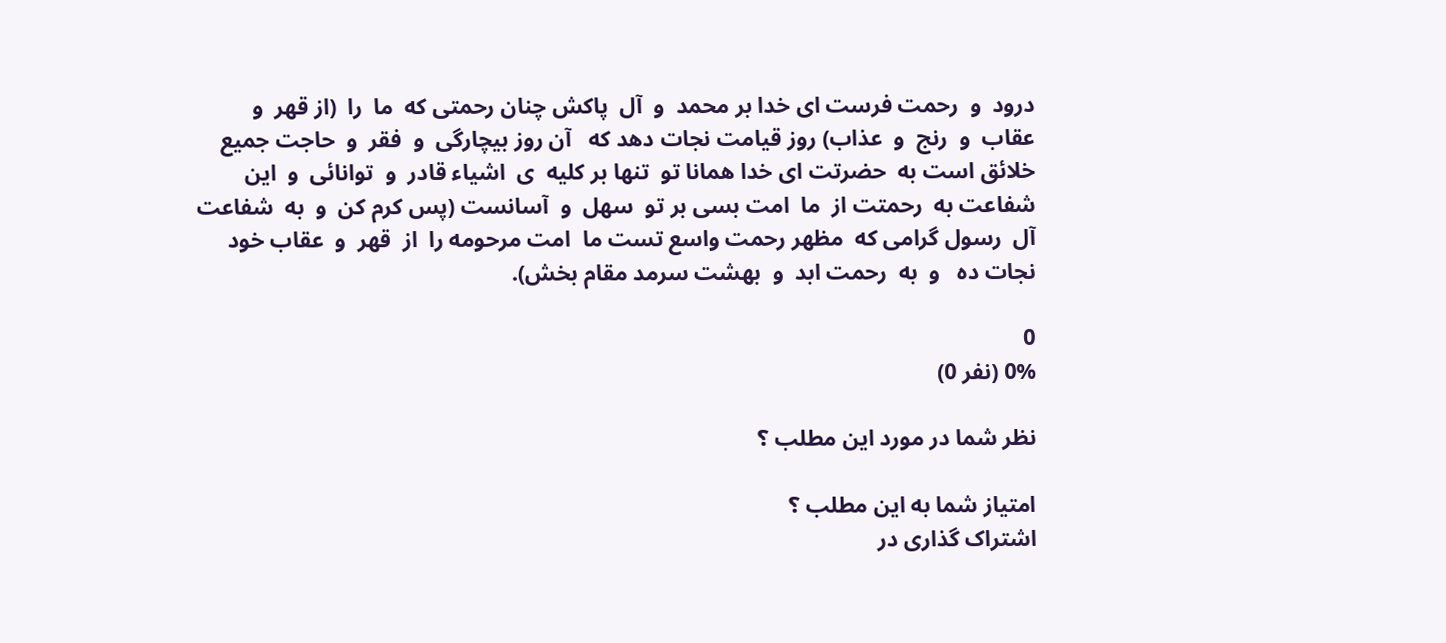درود  ‌و‌  رحمت فرست اى خدا بر‌ محمد  ‌و‌  آل‌  پاكش چنان رحمتى كه‌  ما‌  را‌  (از قهر  ‌و‌  عقاب  ‌و‌  رنج  ‌و‌  عذاب) روز قيامت نجات دهد كه‌   ‌آن روز بيچارگى  ‌و‌  فقر  ‌و‌  حاجت جميع خلائق است به‌  حضرتت اى خدا همانا تو‌  تنها بر‌ كليه  ‌ى‌  اشياء قادر  ‌و‌  توانائى  ‌و‌  اين شفاعت به‌  رحمتت از‌  ما‌  امت بسى بر‌ تو‌  سهل  ‌و‌  آسانست (پس كرم كن  ‌و‌  به‌  شفاعت آل‌  رسول گرامى كه‌  مظهر رحمت واسع تست ما‌  امت مرحومه را‌  از‌  قهر  ‌و‌  عقاب خود نجات ده‌   ‌و‌  به‌  رحمت ابد  ‌و‌  بهشت سرمد مقام بخش).

0
0% (نفر 0)

نظر شما در مورد این مطلب ؟

امتیاز شما به این مطلب ؟
اشتراک گذاری در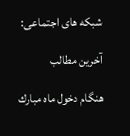شبکه های اجتماعی:

آخرین مطالب

هنگام دخول ماه مبارك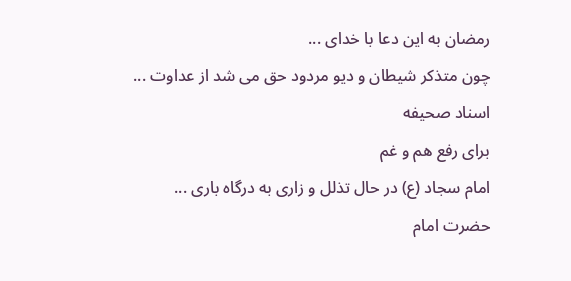رمضان به این دعا با خداى ...
چون متذكر شیطان و دیو مردود حق مى شد از عداوت ...
اسناد صحیفه
براى رفع هم و غم
امام سجاد (ع) در حال تذلل و زارى به درگاه بارى ...
حضرت امام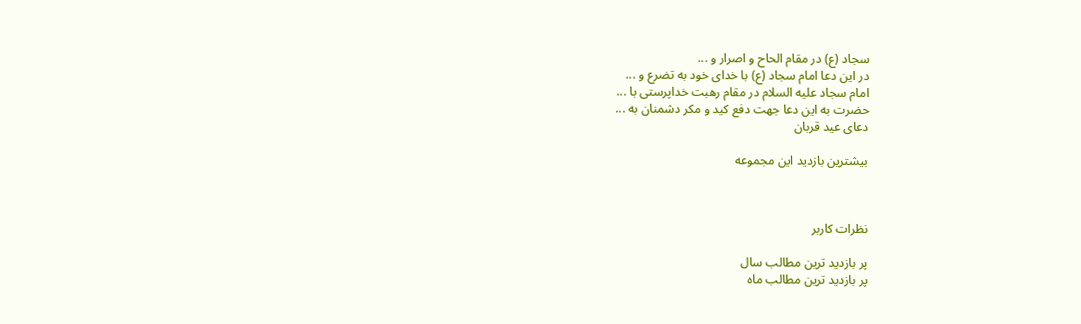سجاد (ع) در مقام الحاح و اصرار و ...
در این دعا امام سجاد (ع) با خداى خود به تضرع و ...
امام سجاد علیه السلام در مقام رهبت خداپرستى با ...
حضرت به این دعا جهت دفع كید و مكر دشمنان به ...
دعای عید قربان

بیشترین بازدید این مجموعه



نظرات کاربر

پر بازدید ترین مطالب سال
پر بازدید ترین مطالب ماه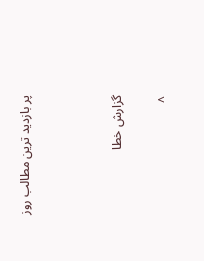پر بازدید ترین مطالب روز



گزارش خطا

^